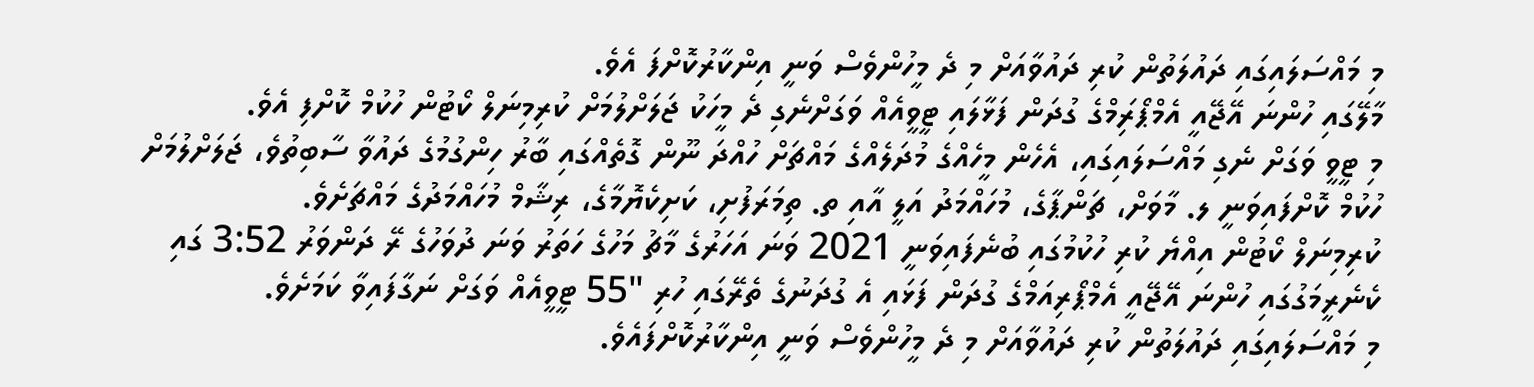މި މައްސަލައިގައި ދައުލަތުން ކުރި ދައުވާއަށް މި ދެ މީހުންވެސް ވަނީ އިންކާރުކޮށްފަ އެވެ.
މާލޭގައި ހުންނަ އޭޖޭއީ އެމްޕޯރިަމްގެ ގުދަން ފަޅާލައި ޓީވީއެއް ވަގަށްނެގި ދެ މީހަކު ޖަލަށްލުމަށް ކުރިމިނަލް ކޯޓުން ހުކުމް ކޮށްފި އެވެ.
މި ޓީވީ ވަގަށް ނެގި މައްސަލައިގައި، އެހެން މީހެއްގެ މުދަލެއްގެ މައްޗަށް ހުއްދަ ނޫން ގޮތެއްގައި ބާރު ހިންގުމުގެ ދައުވާ ސާބިތުވެ، ޖަލަށްލުމަށް ހުކުމް ކޮށްފައިވަނީ ލ. މާވަށް، ޗަންޕާގެ، މުހައްމަދު އަލީ އާއި ތ. ތިމަރަފުށި، ކަށިކެޔޮމާގެ، ރިޝާމް މުހައްމަދުގެ މައްޗަށެވެ.
ކުރިމިނަލް ކޯޓުން އިއްޔެ ކުރި ހުކުމުގައި ބުނެފައިވަނީ 2021 ވަނަ އަހަރުގެ މާޗު މަހުގެ ހަތަރު ވަނަ ދުވަހުގެ ރޭ ދަންވަރު 3:52 ގައި ކެނެރީމަގުގައި ހުންނަ އޭޖޭއީ އެމްޕޯރިއަމްގެ ގުދަން ފަޅައި އެ ގުދަނުގެ ތެރޭގައި ހުރި "55 ޓީވީއެއް ވަގަށް ނަގާފައިވާ ކަމަށެވެ.
މި މައްސަލައިގައި ދައުލަތުން ކުރި ދައުވާއަށް މި ދެ މީހުންވެސް ވަނީ އިންކާރުކޮށްފައެވެ.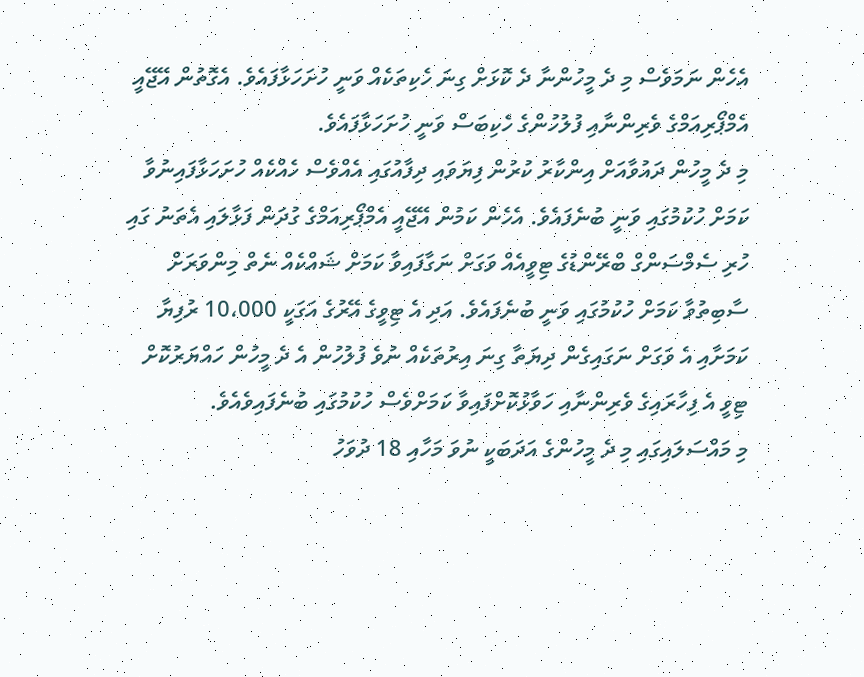އެހެން ނަމަވެސް މި ދެ މީހުންނާ ދެ ކޮޅަށް ގިނަ ހެކިތަކެއް ވަނީ ހުށަހަޅާފައެވެ. އެގޮތުން އޭޖޭއީ އެމްޕޯރިއަމްގެ ވެރިންނާއި ފުލުހުންގެ ހެކިބަސް ވަނީ ހުށަހަޅާފައެވެ.
މި ދެ މީހުން ދައުވާއަށް އިންކާރު ކުރުން ފިޔަވައި ދިފާއުގައި އެއްވެސް ހެއްކެއް ހުށަހަޅާފައިނުވާ ކަމަށް ހުކުމުގައި ވަނީ ބުނެފައެވެ. އެހެން ކަމުން އޭޖޭއީ އެމްޕޯރިއަމްގެ ގުދަން ފަޅާލައި އެތަނު ގައި ހުރި ސެމްސަންގް ބްރޭންޑުގެ ޓިވީއެއް ވަގަށް ނަގާފައިވާ ކަމަށް ޝައްކެއް ނެތް މިންވަރަށް ސާބިތުވާ ކަމަށް ހުކުމުގައި ވަނީ ބުނެފައެވެ. އަދި އެ ޓިވީގެ އޭރުގެ އަގަކީ 10،000 ރުފިޔާ ކަމަށާއި އެ ވަގަށް ނަގައިގެން ދިޔަތާ ގިނަ އިރުތަކެއް ނުވެ ފުލުހުން އެ ދެ މީހުން ހައްޔަރުކޮށް ޓިވީ އެ ފިހާރައިގެ ވެރިންނާއި ހަވާޅުކޮށްފައިވާ ކަމަށްވެސް ހުކުމުގައި ބުނެފައިވެއެވެ.
މި މައްސަލައިގައި މި ދެ މީހުންގެ އަދަބަކީ ނުވަ މަހާއި 18 ދުވަހު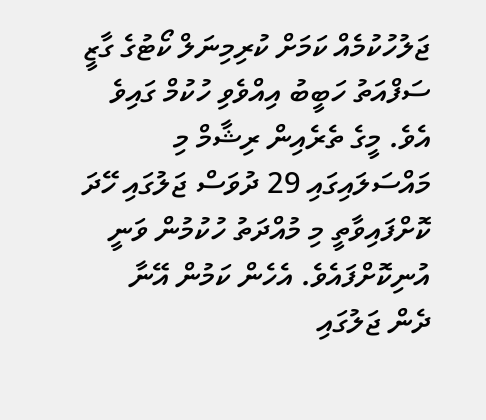ޖަލުހުކުމެއް ކަމަށް ކުރިމިނަލް ކޯޓުގެ ގާޒީ ސަފްއަތު ހަބީބު އިއްވެވި ހުކުމް ގައިވެ އެވެ. މީގެ ތެރެއިން ރިޝާމް މި މައްސަލައިގައި 29 ދުވަސް ޖަލުގައި ހޭދަ ކޮށްފައިވާތީ މި މުއްދަތު ހުކުމުން ވަނީ އުނިކޮށްފައެވެ. އެހެން ކަމުން އޭނާ ދެން ޖަލުގައި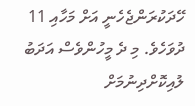ހޭދަކުރަންޖެހެނީ އަށް މަހާއި 11 ދުވަހެވެ. މި ދެ މީހުންވެސް އަދަބު ލުއިކޮށްދިނުމަށް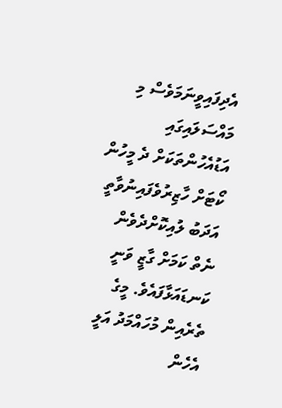އެދިފައިވީނަމަވެސް މި މައްސަލައިގައި އަޑުއެހުންތަކަށް ދެ މީހުން ކޯޓަށް ހާޒިރުވެފައިނުވާތީ އަދަބު ލުއިކޮށްދެވެން ނެތް ކަމަށް ގާޒީ ވަނީ ކަނޑައަޅާފައެވެ. މީގެ ތެރެއިން މުހައްމަދު އަލީ އެހެން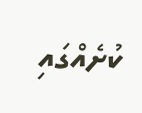ކުށެއްގައި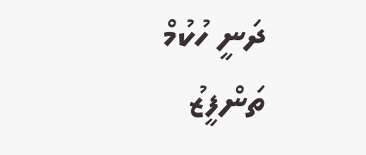ދަނީ ހުކުމް ތަންފީޒު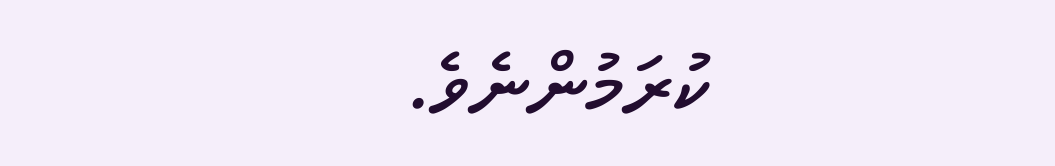ކުރަމުންނެވެ.